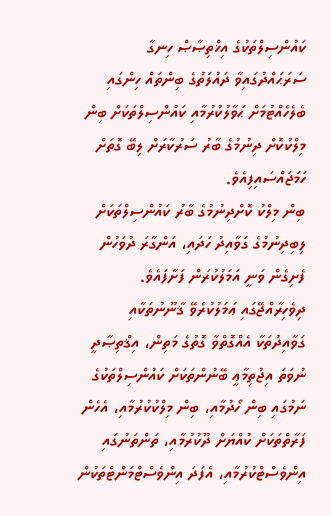ކައުންސިލްތަކުގެ އިޚްތިޞާޞް ހިނގާ ސަރަޙައްދުގައިވާ ދައުލަތުގެ ބިންތައް ހިންގައި ބެލެހެއްޓުމަށް ޙަވާލުކުރުމާއި ކައުންސިލްތަކަށް ބިން މިލްކުކޮށް ދިނުމުގެ ބާރު ސަރުކާރަށް ލިބޭ ގޮތަށް ހަމަޖައްސައިފިއެވެ.
ބިން މިލްކު ކޮށްދިނުމުގެ ބާރު ކައުންސިލްތަކަށް ލިބިދިނުމުގެ ގަވާއިދު ހަދައި، އަންގާރަ ދުވަހުން ފެށިގެން ވަނީ އަމަލުކުރަން ފަށާފައެވެ.
ދިވެހިރާއްޖޭގައި ޢަމަލުކުރެވޭ ޤާނޫނުތަކާއި ގަވާއިދުތަކާ އެއްގޮތްވާ ގޮތުގެ މަތިން، އިޤްތިޞާދީ ނުވަތަ އިޖުތިމާޢީ ބޭނުންތަކަށް ކައުންސިލްތަކުގެ ނަމުގައި ބިން ހޯދުމާއި، ބިން މިލްކުކުރުމާއި، އެހެން ފަރާތްތަކަށް ކުއްޔަށް ދޫކުރުމާއި، ތަންތަނުގައި އިންވެސްޓްކުރުމާއި، އެފަދަ އިންވެސްޓްމަންޓްތަކުން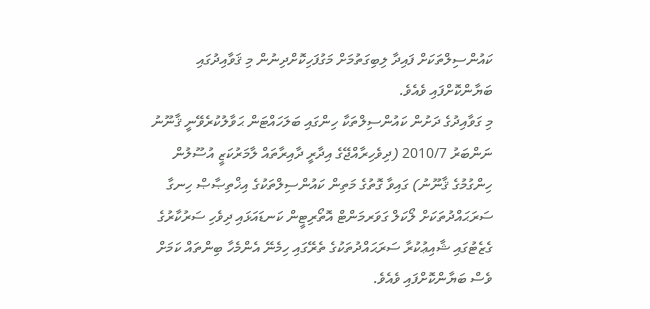ކައުންސިލްތަކަށް ފައިދާ ލިބިގަތުމަށް މަގުފަހިކޮށްދިނުން މި ޤަވާއިދުގައި ބަޔާންކޮށްފައި ވެއެވެ.
މި ގަވާއިދުގެ ދަށުން ކައުންސިލްތަކާ ހިންގައި ބަލަހައްޓަން ޙަވާލުކުރެވޭނީ ޤާނޫނު ނަންބަރު 2010/7 (ދިވެހިރާއްޖޭގެ އިދާރީ ދާއިރާތައް ލާމަރުކަޒީ އުސޫލުން ހިންގުމުގެ ޤާނޫނު) ގައިވާ ގޮތުގެ މަތިން ކައުންސިލްތަކުގެ އިޚްތިޞާޞް ހިނގާ ސަރަޙައްދުތަކަށް ލޯކަލް ގަވަރމަންޓް އޮތޯރިޓީން ކަނޑައަޅައި ދިވެހި ސަރުކާރުގެ ގެޒެޓުގައި ޝާއިޢުކުރާ ސަރަޙައްދުތަކުގެ ތެރޭގައި ހިމެނޭ އެންމެހާ ބިންތައް ކަމަށް ވެސް ބަޔާންކޮށްފައި ވެއެވެ.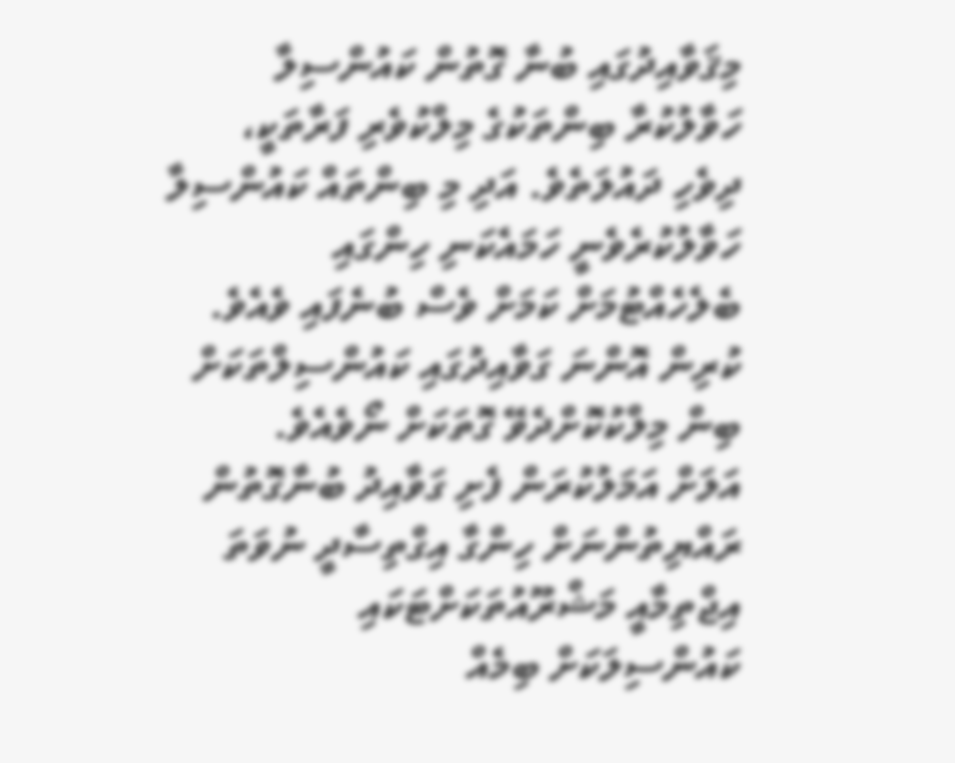މިޤަވާއިދުގައި ބުނާ ގޮތުން ކައުންސިލާ ހަވާލުކުރާ ބިންތަކުގެ މިލްކުވެރި ފަރާތަކީ، ދިވެހި ދައުލަތެވެ. އަދި މި ބިންތައް ކައުންސިލާ ހަވާލުކުރެވެނީ ހަމައެކަނި ހިންގައި ބެލެހެއްޓުމަށް ކަމަށް ވެސް ބުނެފައި ވެއެވެ.
ކުރިން އޮންނަ ގަވާއިދުގައި ކައުންސިލްތަކަށް ބިން މިލްކުކޮށްދެވޭ ގޮތަކަށް ނޯވެއެވެ.
އަލަށް އަމަލުކުރަން ފެށި ގަވާއިދު ބުނާގޮތުން ރައްޔިތުންނަށް ހިންގާ އިގްތިސާދީ ނުވަތަ އިޖްތިމާއީ މަޝްރޫއުތަކަށްޓަކައި ކައުންސިލަކަށް ބިމެއް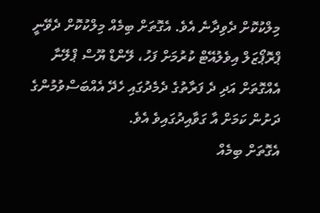މިލްކުކޮށް ދެވިދާނެ އެވެ. އެގޮތަށް ބިމެއް މިލްކުކޮށް ދެވޭނީ ޕްރޮޕޯޒަލް އިވެލުއޭޓް ކުރުމަށް ފަހު، ލޭންޑް ޔޫސް ޕްލޭނާ އެއްގޮތަށް އަދި ދެ ފަރާތުގެ ދެމެދުގައި ހެދޭ އެއްބަސްވުމުންގެ ދަށުން ކަމަށް އާ ގަވާއިދުގައިވެ އެވެ.
އެގޮތަށް ބިމެއް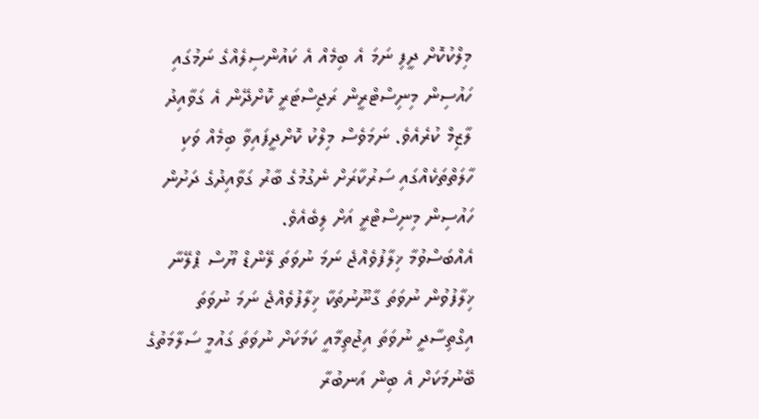މިލްކުކޮށް ދީފި ނަމަ އެ ބިމެއް އެ ކައުންސިލެއްގެ ނަމުގައި ހައުސިން މިނިސްޓްރީން ރަޖިސްޓަރީ ކޮށްދޭން އެ ގަވާއިދު ލާޒިމް ކުރެއެވެ. ނަމަވެސް މިލްކު ކޮށްދީފައިވާ ބިމެއް ވަކި ހާލަތްތަކެއްގައި ސަރުކާރަށް ނެގުމުގެ ބާރު ގަވާއިދުގެ ދަށުން ހައުސިން މިނިސްޓްރީ އަށް ލިބެއެވެ.
އެއްބަސްވުމާ ޚިލާފުވެއްޖެ ނަމަ ނުވަތަ ލޭންޑް ޔޫސް ޕްލޭނާ ޚިލާފުވުން ނުވަތަ ގާނޫނުތަކާ ޚިލާފުވެއްޖެ ނަމަ ނުވަތަ އިގްތިސާދީ ނުވަތަ އިޖުތިމާއީ ކަމަކަށް ނުވަތަ ގައުމީ ސަލާމަތުގެ ބޭނުމަކަށް އެ ބިން އަނބުރާ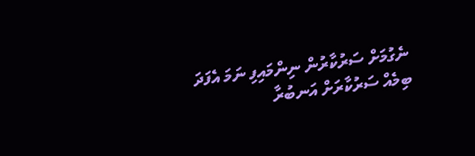ނެގުމަށް ސަރުކާރުން ނިންމައިފި ނަމަ އެފަދަ ބިމެއް ސަރުކާރަށް އަނބުރާ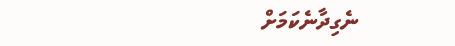ނެގިދާނެކަމަށް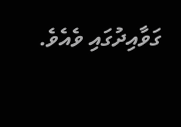ގަވާއިދުގައި ވެއެވެ.